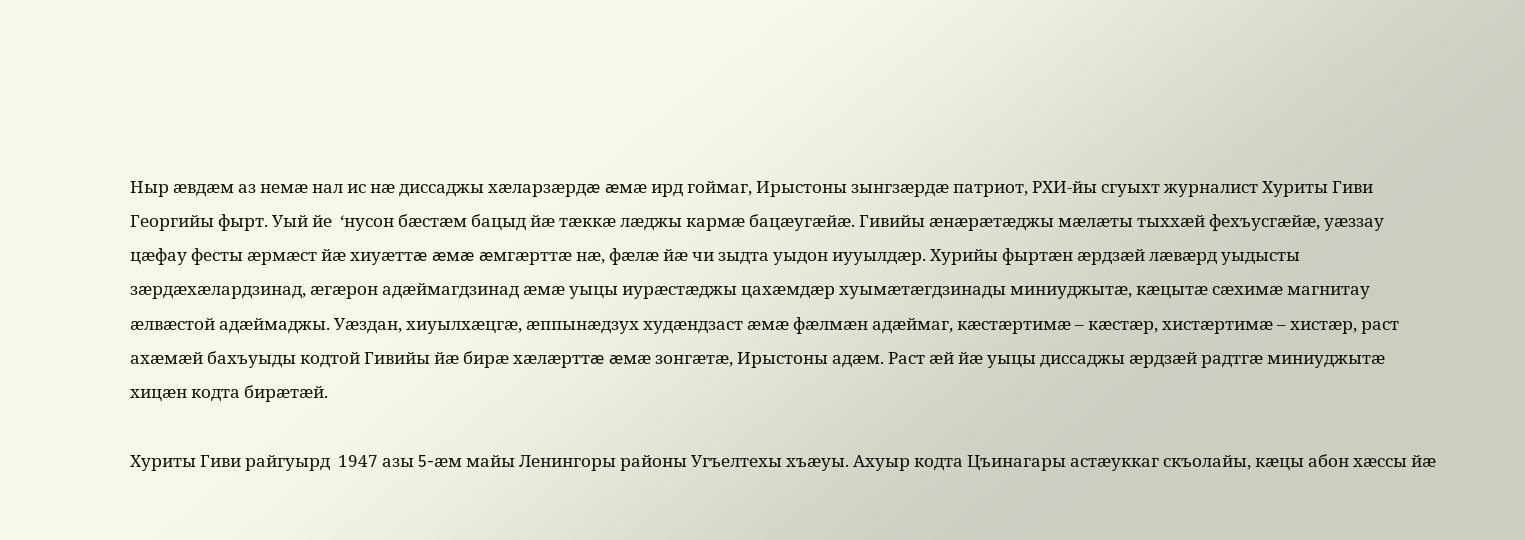Ныр æвдæм аз немæ нал ис нæ диссаджы хæларзæрдæ æмæ ирд гоймаг, Ирыстоны зынгзæрдæ патриот, РХИ-йы сгуыхт журналист Хуриты Гиви Георгийы фырт. Уый йе  ‘нусон бæстæм бацыд йæ тæккæ лæджы кармæ бацæугæйæ. Гивийы æнæрæтæджы мæлæты тыххæй фехъусгæйæ, уæззау цæфау фесты æрмæст йæ хиуæттæ æмæ æмгæрттæ нæ, фæлæ йæ чи зыдта уыдон иууылдæр. Хурийы фыртæн æрдзæй лæвæрд уыдысты зæрдæхæлардзинад, æгæрон адæймагдзинад æмæ уыцы иурæстæджы цахæмдæр хуымæтæгдзинады миниуджытæ, кæцытæ сæхимæ магнитау æлвæстой адæймаджы. Уæздан, хиуылхæцгæ, æппынæдзух худæндзаст æмæ фæлмæн адæймаг, кæстæртимæ – кæстæр, хистæртимæ – хистæр, раст ахæмæй бахъуыды кодтой Гивийы йæ бирæ хæлæрттæ æмæ зонгæтæ, Ирыстоны адæм. Раст æй йæ уыцы диссаджы æрдзæй радтгæ миниуджытæ хицæн кодта бирæтæй.

Хуриты Гиви райгуырд  1947 азы 5-æм майы Ленингоры районы Угъелтехы хъæуы. Ахуыр кодта Цъинагары астæуккаг скъолайы, кæцы абон хæссы йæ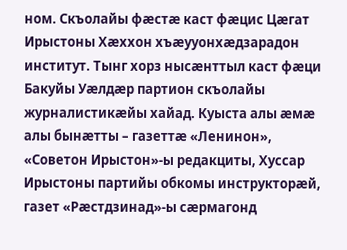ном. Скъолайы фæстæ каст фæцис Цæгат Ирыстоны Хæххон хъæууонхæдзарадон институт. Тынг хорз нысæнттыл каст фæци Бакуйы Уæлдæр партион скъолайы журналистикæйы хайад. Куыста алы æмæ алы бынæтты – газеттæ «Ленинон», «Советон Ирыстон»-ы редакциты, Хуссар Ирыстоны партийы обкомы инструкторæй, газет «Рæстдзинад»-ы сæрмагонд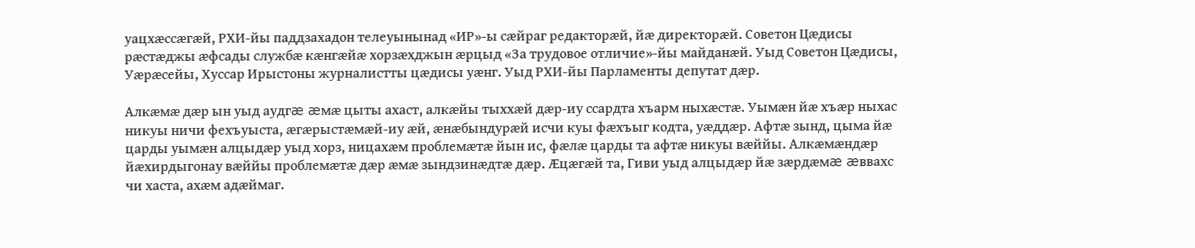уацхæссæгæй, РХИ-йы паддзахадон телеуынынад «ИР»-ы сæйраг редакторæй, йæ директорæй. Советон Цæдисы рæстæджы æфсады службæ кæнгæйæ хорзæхджын æрцыд «За трудовое отличие»-йы майданæй. Уыд Советон Цæдисы, Уæрæсейы, Хуссар Ирыстоны журналистты цæдисы уæнг. Уыд РХИ-йы Парламенты депутат дæр.

Алкæмæ дæр ын уыд аудгæ æмæ цыты ахаст, алкæйы тыххæй дæр-иу ссардта хъарм ныхæстæ. Уымæн йæ хъæр ныхас никуы ничи фехъуыста, æгæрыстæмæй-иу æй, æнæбындурæй исчи куы фæхъыг кодта, уæддæр. Афтæ зынд, цыма йæ царды уымæн алцыдæр уыд хорз, ницахæм проблемæтæ йын ис, фæлæ царды та афтæ никуы вæййы. Алкæмæндæр йæхирдыгонау вæййы проблемæтæ дæр æмæ зындзинæдтæ дæр. Æцæгæй та, Гиви уыд алцыдæр йæ зæрдæмæ æввахс чи хаста, ахæм адæймаг.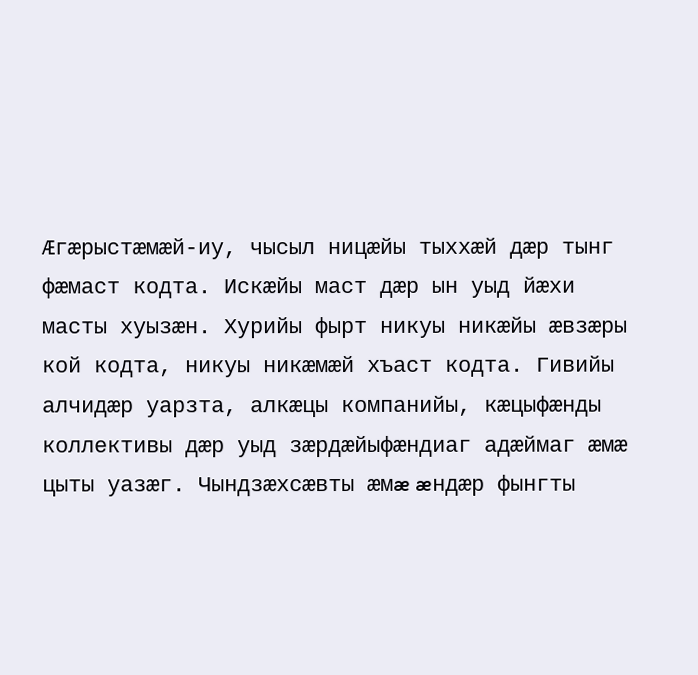Æгæрыстæмæй-иу, чысыл ницæйы тыххæй дæр тынг фæмаст кодта. Искæйы маст дæр ын уыд йæхи масты хуызæн. Хурийы фырт никуы никæйы æвзæры кой кодта, никуы никæмæй хъаст кодта. Гивийы алчидæр уарзта, алкæцы компанийы, кæцыфæнды коллективы дæр уыд зæрдæйыфæндиаг адæймаг æмæ цыты уазæг. Чындзæхсæвты æмæ æндæр фынгты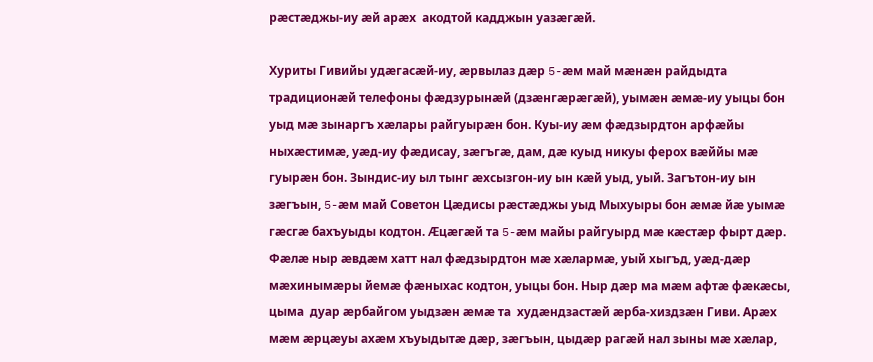рæстæджы-иу æй арæх  акодтой кадджын уазæгæй.

Хуриты Гивийы удæгасæй-иу, æрвылаз дæр 5-æм май мæнæн райдыдта традиционæй телефоны фæдзурынæй (дзæнгæрæгæй), уымæн æмæ-иу уыцы бон уыд мæ зынаргъ хæлары райгуырæн бон. Куы-иу æм фæдзырдтон арфæйы ныхæстимæ, уæд-иу фæдисау, зæгъгæ, дам, дæ куыд никуы ферох вæййы мæ гуырæн бон. Зындис-иу ыл тынг æхсызгон-иу ын кæй уыд, уый. Загътон-иу ын зæгъын, 5-æм май Советон Цæдисы рæстæджы уыд Мыхуыры бон æмæ йæ уымæ гæсгæ бахъуыды кодтон. Æцæгæй та 5-æм майы райгуырд мæ кæстæр фырт дæр. Фæлæ ныр æвдæм хатт нал фæдзырдтон мæ хæлармæ, уый хыгъд, уæд-дæр мæхинымæры йемæ фæныхас кодтон, уыцы бон. Ныр дæр ма мæм афтæ фæкæсы, цыма  дуар æрбайгом уыдзæн æмæ та  худæндзастæй æрба-хиздзæн Гиви. Арæх мæм æрцæуы ахæм хъуыдытæ дæр, зæгъын, цыдæр рагæй нал зыны мæ хæлар,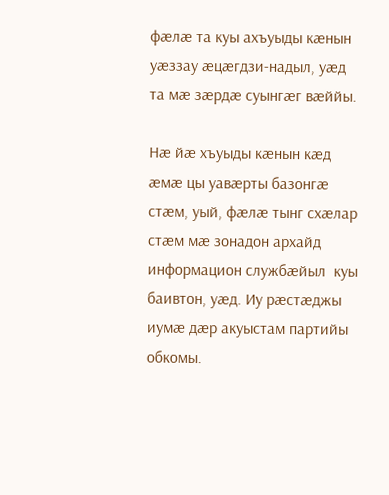фæлæ та куы ахъуыды кæнын уæззау æцæгдзи-надыл, уæд та мæ зæрдæ суынгæг вæййы.

Нæ йæ хъуыды кæнын кæд æмæ цы уавæрты базонгæ стæм, уый, фæлæ тынг схæлар стæм мæ зонадон архайд информацион службæйыл  куы баивтон, уæд. Иу рæстæджы иумæ дæр акуыстам партийы обкомы.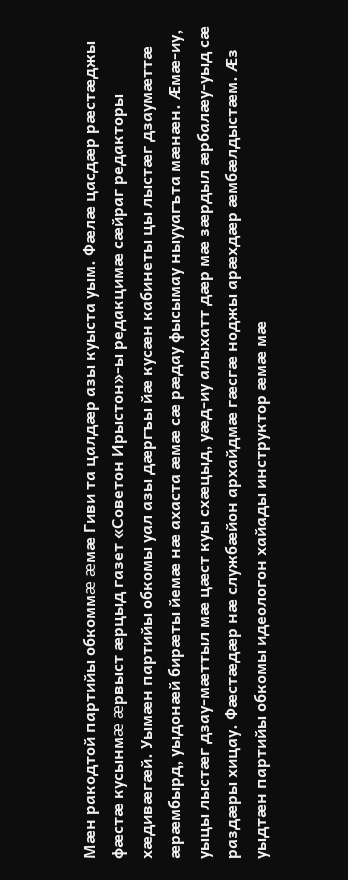Мæн ракодтой партийы обкоммæ æмæ Гиви та цалдæр азы куыста уым. Фæлæ цасдæр рæстæджы фæстæ кусынмæ æрвыст æрцыд газет «Советон Ирыстон»-ы редакцимæ сæйраг редакторы хæдивæгæй. Уымæн партийы обкомы уал азы дæргъы йæ кусæн кабинеты цы лыстæг дзаумæттæ æрæмбырд, уыдонæй бирæты йемæ нæ ахаста æмæ сæ рæдау фысымау ныууагъта мæнæн. Æмæ-иу, уыцы лыстæг дзау-мæттыл мæ цæст куы схæцыд, уæд-иу алыхатт дæр мæ зæрдыл æрбалæу-уыд сæ раздæры хицау. Фæстæдæр нæ службæйон архайдмæ гæсгæ ноджы арæхдæр æмбæлдыстæм. Æз уыдтæн партийы обкомы идеологон хайады инструктор æмæ мæ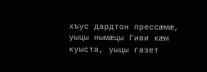хъус дардтон прессæмæ, уыцы нымæцы Гиви кæм куыста, уыцы газет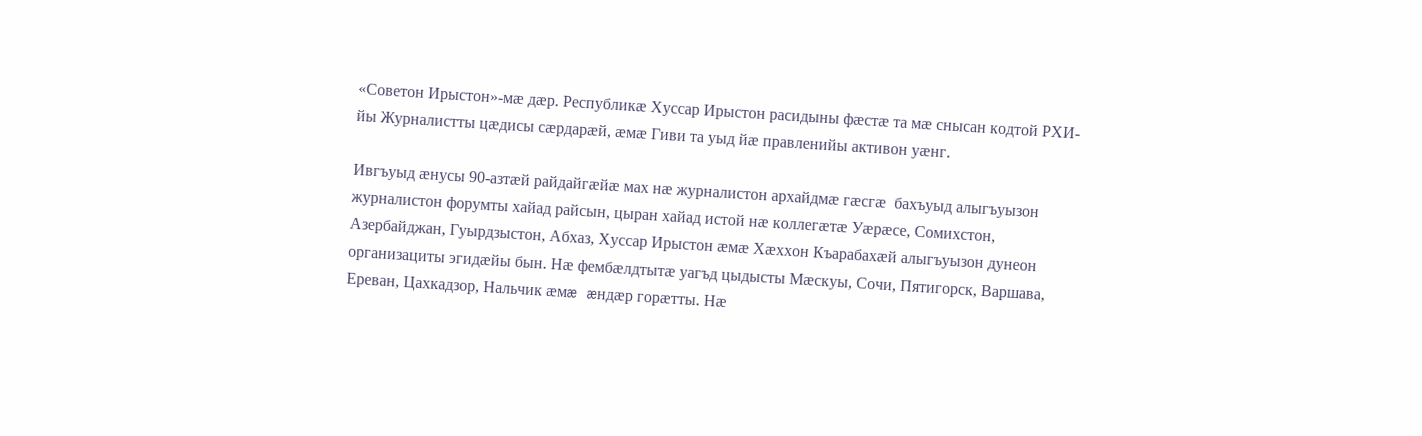«Советон Ирыстон»-мæ дæр. Республикæ Хуссар Ирыстон расидыны фæстæ та мæ снысан кодтой РХИ-йы Журналистты цæдисы сæрдарæй, æмæ Гиви та уыд йæ правленийы активон уæнг.

Ивгъуыд æнусы 90-азтæй райдайгæйæ мах нæ журналистон архайдмæ гæсгæ  бахъуыд алыгъуызон журналистон форумты хайад райсын, цыран хайад истой нæ коллегæтæ Уæрæсе, Сомихстон, Азербайджан, Гуырдзыстон, Абхаз, Хуссар Ирыстон æмæ Хæххон Къарабахæй алыгъуызон дунеон организациты эгидæйы бын. Нæ фембæлдтытæ уагъд цыдысты Мæскуы, Сочи, Пятигорск, Варшава, Ереван, Цахкадзор, Нальчик æмæ æндæр горæтты. Нæ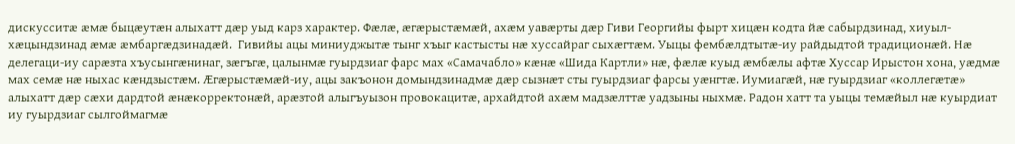дискусситæ æмæ быцæутæн алыхатт дæр уыд карз характер. Фæлæ, æгæрыстæмæй, ахæм уавæрты дæр Гиви Георгийы фырт хицæн кодта йæ сабырдзинад, хиуыл-хæцындзинад æмæ æмбаргæдзинадæй.  Гивийы ацы миниуджытæ тынг хъыг кастысты нæ хуссайраг сыхæгтæм. Уыцы фембæлдтытæ-иу райдыдтой традиционæй. Нæ делегаци-иу сарæзта хъусынгæнинаг, зæгъгæ, цалынмæ гуырдзиаг фарс мах «Самачабло» кæнæ «Шида Картли» нæ, фæлæ куыд æмбæлы афтæ Хуссар Ирыстон хона, уæдмæ мах семæ нæ ныхас кæндзыстæм. Æгæрыстæмæй-иу, ацы закъонон домындзинадмæ дæр сызнæт сты гуырдзиаг фарсы уæнгтæ. Иумиагæй, нæ гуырдзиаг «коллегæтæ» алыхатт дæр сæхи дардтой æнæкорректонæй, арæзтой алыгъуызон провокацитæ, архайдтой ахæм мадзæлттæ уадзыны ныхмæ. Радон хатт та уыцы темæйыл нæ куырдиат иу гуырдзиаг сылгоймагмæ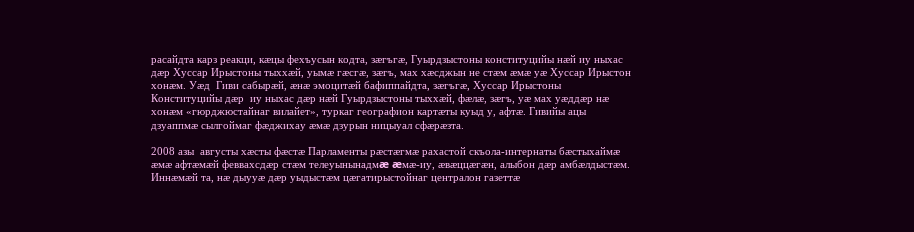расайдта карз реакци, кæцы фехъусын кодта, зæгъгæ, Гуырдзыстоны конституцийы нæй иу ныхас дæр Хуссар Ирыстоны тыххæй, уымæ гæсгæ, зæгъ, мах хæсджын не стæм æмæ уæ Хуссар Ирыстон хонæм. Уæд  Гиви сабырæй, æнæ эмоцитæй бафиппайдта, зæгъгæ, Хуссар Ирыстоны Конституцийы дæр  иу ныхас дæр нæй Гуырдзыстоны тыххæй, фæлæ, зæгъ, уæ мах уæддæр нæ хонæм «гюрджюстайнаг вилайет», туркаг географион картæты куыд у, афтæ. Гивийы ацы дзуаппмæ сылгоймаг фæджихау æмæ дзурын ницыуал сфæрæзта.

2008 азы  августы хæсты фæстæ Парламенты рæстæгмæ рахастой скъола-интернаты бæстыхаймæ æмæ афтæмæй феввахсдæр стæм телеуынынадмæ æмæ-иу, æвæццæгæн, алыбон дæр амбæлдыстæм. Иннæмæй та, нæ дыууæ дæр уыдыстæм цæгатирыстойнаг централон газеттæ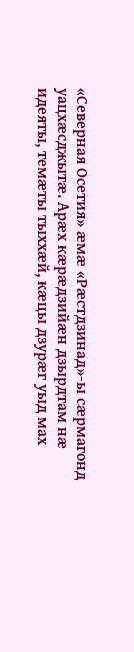«Северная Осетия» æмæ «Рæстдзинад»-ы сæрмагонд уацхæсджытæ. Арæх кæрæдзийæн дзырдтам нæ идеяты, темæты тыххæй, кæцы дзурæг уыд мах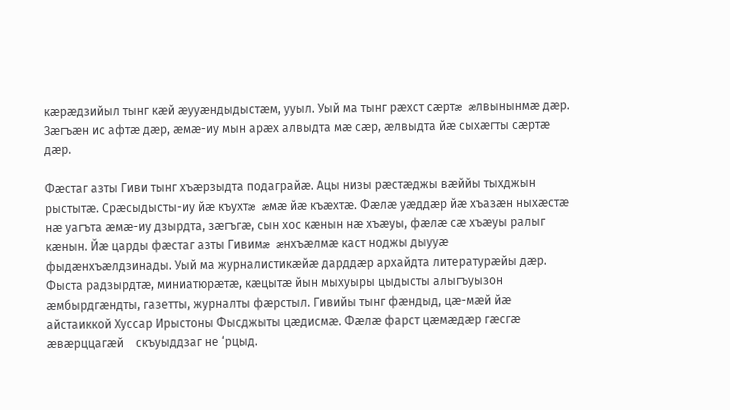кæрæдзийыл тынг кæй æууæндыдыстæм, ууыл. Уый ма тынг рæхст сæртæ æлвынынмæ дæр. Зæгъæн ис афтæ дæр, æмæ-иу мын арæх алвыдта мæ сæр, æлвыдта йæ сыхæгты сæртæ дæр.

Фæстаг азты Гиви тынг хъæрзыдта подаграйæ. Ацы низы рæстæджы вæййы тыхджын рыстытæ. Срæсыдысты-иу йæ къухтæ æмæ йæ къæхтæ. Фæлæ уæддæр йæ хъазæн ныхæстæ нæ уагъта æмæ-иу дзырдта, зæгъгæ, сын хос кæнын нæ хъæуы, фæлæ сæ хъæуы ралыг кæнын. Йæ царды фæстаг азты Гивимæ æнхъæлмæ каст ноджы дыууæ фыдæнхъæлдзинады. Уый ма журналистикæйæ дарддæр архайдта литературæйы дæр. Фыста радзырдтæ, миниатюрæтæ, кæцытæ йын мыхуыры цыдысты алыгъуызон æмбырдгæндты, газетты, журналты фæрстыл. Гивийы тынг фæндыд, цæ-мæй йæ айстаиккой Хуссар Ирыстоны Фысджыты цæдисмæ. Фæлæ фарст цæмæдæр гæсгæ æвæрццагæй    скъуыддзаг не ‘рцыд.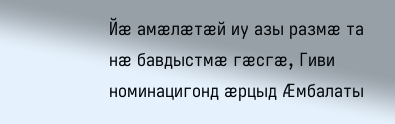Йæ амæлæтæй иу азы размæ та нæ бавдыстмæ гæсгæ, Гиви номинацигонд æрцыд Æмбалаты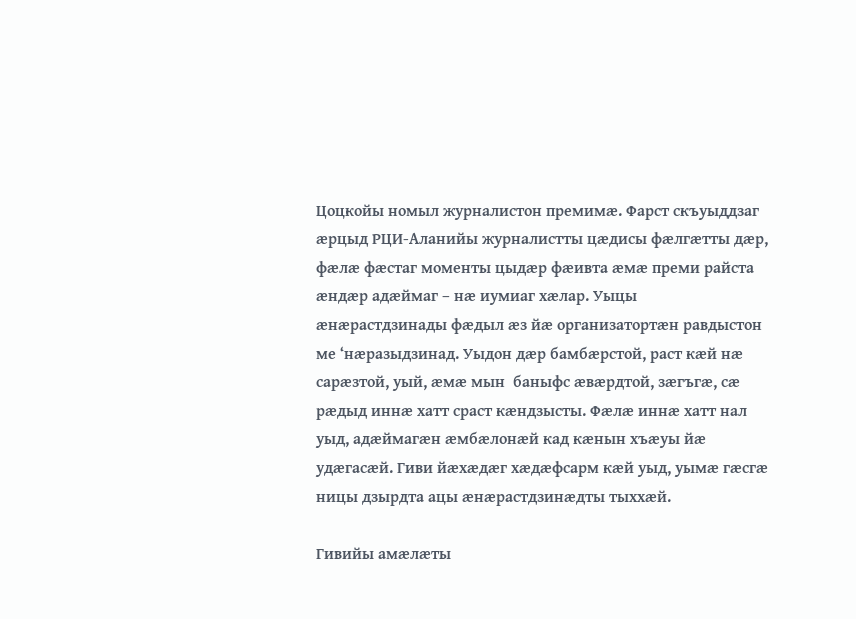Цоцкойы номыл журналистон премимæ. Фарст скъуыддзаг æрцыд РЦИ-Аланийы журналистты цæдисы фæлгæтты дæр, фæлæ фæстаг моменты цыдæр фæивта æмæ преми райста æндæр адæймаг – нæ иумиаг хæлар. Уыцы æнæрастдзинады фæдыл æз йæ организатортæн равдыстон ме ‘нæразыдзинад. Уыдон дæр бамбæрстой, раст кæй нæ сарæзтой, уый, æмæ мын  баныфс æвæрдтой, зæгъгæ, сæ рæдыд иннæ хатт сраст кæндзысты. Фæлæ иннæ хатт нал уыд, адæймагæн æмбæлонæй кад кæнын хъæуы йæ удæгасæй. Гиви йæхæдæг хæдæфсарм кæй уыд, уымæ гæсгæ ницы дзырдта ацы æнæрастдзинæдты тыххæй.

Гивийы амæлæты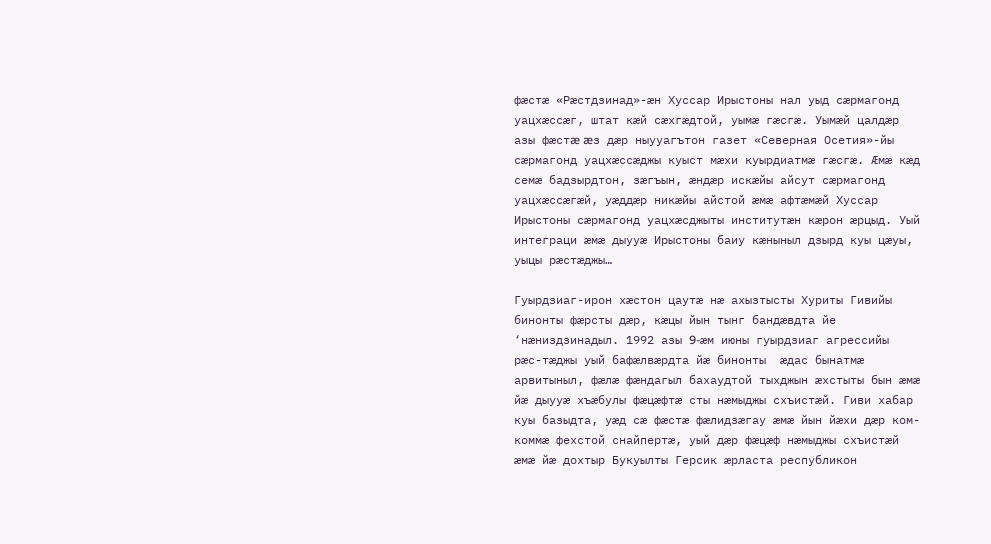фæстæ «Рæстдзинад»-æн Хуссар Ирыстоны нал уыд сæрмагонд уацхæссæг, штат кæй сæхгæдтой, уымæ гæсгæ. Уымæй цалдæр азы фæстæ æз дæр ныууагътон газет «Северная Осетия»-йы сæрмагонд уацхæссæджы куыст мæхи куырдиатмæ гæсгæ. Æмæ кæд семæ бадзырдтон, зæгъын, æндæр искæйы айсут сæрмагонд уацхæссæгæй, уæддæр никæйы айстой æмæ афтæмæй Хуссар Ирыстоны сæрмагонд уацхæсджыты институтæн кæрон æрцыд. Уый интеграци æмæ дыууæ Ирыстоны баиу кæныныл дзырд куы цæуы, уыцы рæстæджы…

Гуырдзиаг-ирон хæстон цаутæ нæ ахызтысты Хуриты Гивийы бинонты фæрсты дæр, кæцы йын тынг бандæвдта йе ‘нæниздзинадыл. 1992 азы 9-æм июны гуырдзиаг агрессийы рæс-тæджы уый бафæлвæрдта йæ бинонты  æдас бынатмæ арвитыныл, фæлæ фæндагыл бахаудтой тыхджын æхстыты бын æмæ йæ дыууæ хъæбулы фæцæфтæ сты нæмыджы схъистæй. Гиви хабар куы базыдта, уæд сæ фæстæ фæлидзæгау æмæ йын йæхи дæр ком-коммæ фехстой снайпертæ, уый дæр фæцæф нæмыджы схъистæй æмæ йæ дохтыр Букуылты Герсик æрласта республикон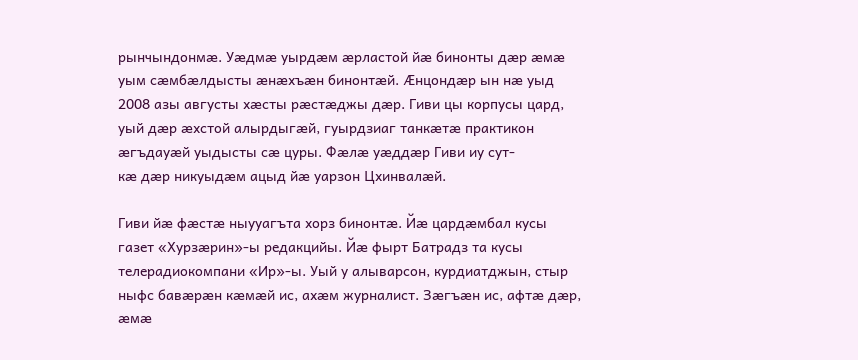рынчындонмæ. Уæдмæ уырдæм æрластой йæ бинонты дæр æмæ уым сæмбæлдысты æнæхъæн бинонтæй. Æнцондæр ын нæ уыд 2008 азы августы хæсты рæстæджы дæр. Гиви цы корпусы цард, уый дæр æхстой алырдыгæй, гуырдзиаг танкæтæ практикон æгъдауæй уыдысты сæ цуры. Фæлæ уæддæр Гиви иу сут-              кæ дæр никуыдæм ацыд йæ уарзон Цхинвалæй.

Гиви йæ фæстæ ныууагъта хорз бинонтæ. Йæ цардæмбал кусы газет «Хурзæрин»-ы редакцийы. Йæ фырт Батрадз та кусы телерадиокомпани «Ир»-ы. Уый у алыварсон, курдиатджын, стыр ныфс бавæрæн кæмæй ис, ахæм журналист. Зæгъæн ис, афтæ дæр, æмæ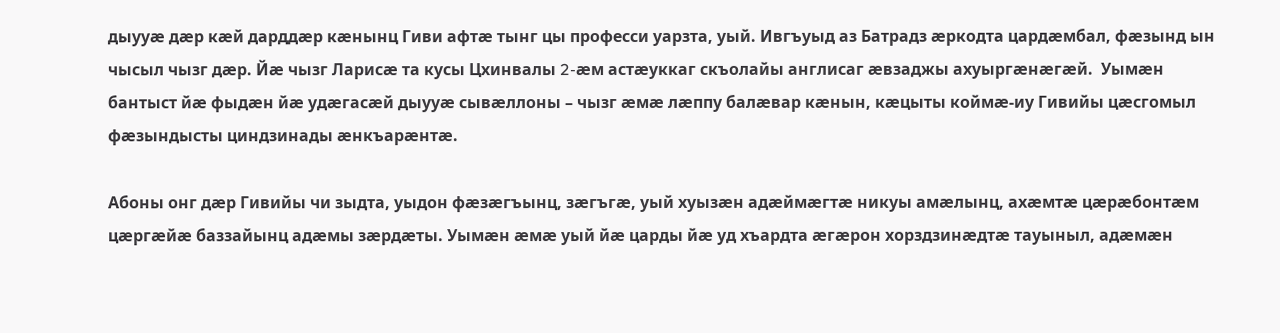дыууæ дæр кæй дарддæр кæнынц Гиви афтæ тынг цы професси уарзта, уый. Ивгъуыд аз Батрадз æркодта цардæмбал, фæзынд ын чысыл чызг дæр. Йæ чызг Ларисæ та кусы Цхинвалы 2-æм астæуккаг скъолайы англисаг æвзаджы ахуыргæнæгæй.  Уымæн бантыст йæ фыдæн йæ удæгасæй дыууæ сывæллоны – чызг æмæ лæппу балæвар кæнын, кæцыты коймæ-иу Гивийы цæсгомыл фæзындысты циндзинады æнкъарæнтæ.

Абоны онг дæр Гивийы чи зыдта, уыдон фæзæгъынц, зæгъгæ, уый хуызæн адæймæгтæ никуы амæлынц, ахæмтæ цæрæбонтæм цæргæйæ баззайынц адæмы зæрдæты. Уымæн æмæ уый йæ царды йæ уд хъардта æгæрон хорздзинæдтæ тауыныл, адæмæн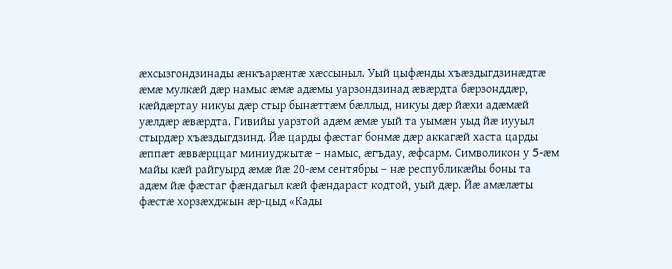æхсызгондзинады æнкъарæнтæ хæссыныл. Уый цыфæнды хъæздыгдзинæдтæ æмæ мулкæй дæр намыс æмæ адæмы уарзондзинад æвæрдта бæрзонддæр, кæйдæртау никуы дæр стыр бынæттæм бæллыд, никуы дæр йæхи адæмæй уæлдæр æвæрдта. Гивийы уарзтой адæм æмæ уый та уымæн уыд йæ иууыл стырдæр хъæздыгдзинд. Йæ царды фæстаг бонмæ дæр аккагæй хаста царды æппæт æввæрццаг миниуджытæ – намыс, æгъдау, æфсарм. Символикон у 5-æм майы кæй райгуырд æмæ йæ 20-æм сентябры – нæ республикæйы боны та адæм йæ фæстаг фæндагыл кæй фæндараст кодтой, уый дæр. Йæ амæлæты фæстæ хорзæхджын æр-цыд «Кады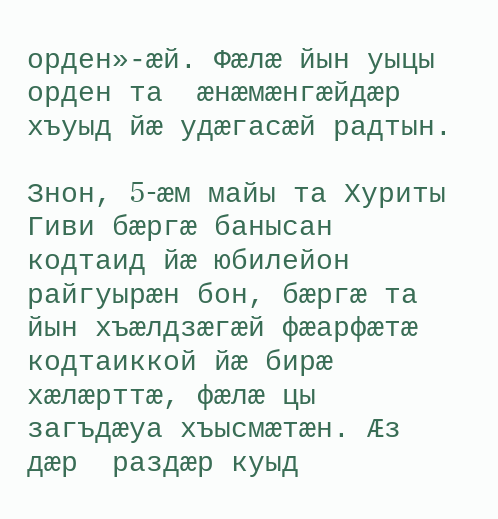орден»-æй. Фæлæ йын уыцы орден та  æнæмæнгæйдæр хъуыд йæ удæгасæй радтын.

Знон, 5-æм майы та Хуриты Гиви бæргæ банысан кодтаид йæ юбилейон райгуырæн бон, бæргæ та йын хъæлдзæгæй фæарфæтæ кодтаиккой йæ бирæ хæлæрттæ, фæлæ цы загъдæуа хъысмæтæн. Æз дæр  раздæр куыд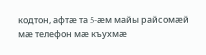кодтон, афтæ та 5-æм майы райсомæй мæ телефон мæ къухмæ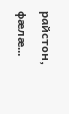райстон, фæлæ…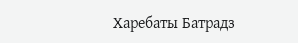Харебаты Батрадз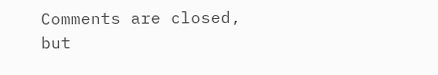Comments are closed, but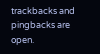trackbacks and pingbacks are open.